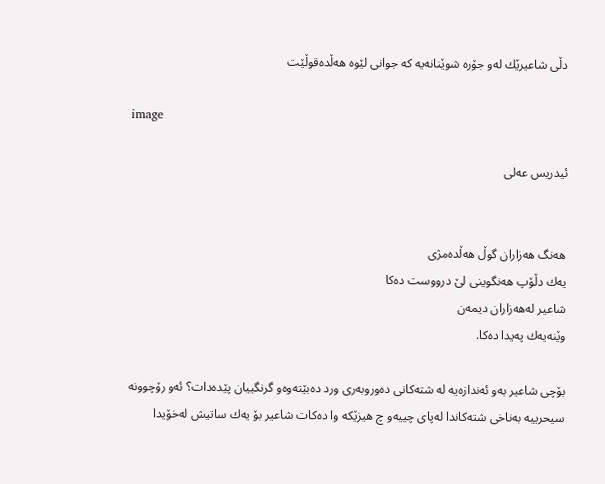دڵی شاعیرێك له‌و جۆره‌ شوێنانه‌یه‌ كه‌ جوانی لێوه‌ هه‌ڵده‌قوڵێت

image

ئیدریس عه‌لی


هه‌نگ هه‌زاران گوڵ هه‌ڵده‌مژی
یه‌ك دڵۆپ هه‌نگوینی لێ درووست ده‌كا
شاعیر له‌هه‌زاران دیمه‌ن
وێنه‌یه‌ك په‌یدا ده‌كا.

بۆچی شاعیر به‌و ئه‌ندازه‌یه‌ له‌ شته‌كانی ده‌وروبه‌ری ورد ده‌بێته‌وه‌و گرنگییان پێده‌دات؟ ئه‌و رۆچوونه‌ سیحرییه‌ به‌ناخی شته‌كاندا له‌پای چییه‌‌و چ هیزێكه‌ وا ده‌كات شاعیر بۆ یه‌ك ساتیش له‌خۆیدا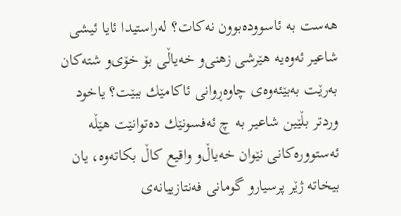هه‌ست به‌ ئاسووده‌بوون نه‌كات؟ له‌راستیدا ئایا ئیشی شاعیر ئه‌وه‌یه‌ هێرشی زهنی‌و خه‌یاڵی بۆ خۆی‌و شته‌كان به‌رێت به‌بێئه‌وه‌ی چاوه‌ڕوانی ئاكامێك ببێت؟ یاخود وردتر بڵێین شاعیر به‌ چ ئه‌فسونێك ده‌توانێت هێڵه‌ ئه‌ستووره‌كانی نێوان خه‌یاڵ‌و واقیع كاڵ بكاته‌وه‌، یان بیخاته‌ ژێر پرسیار‌و گومانی فه‌نتازییانه‌ی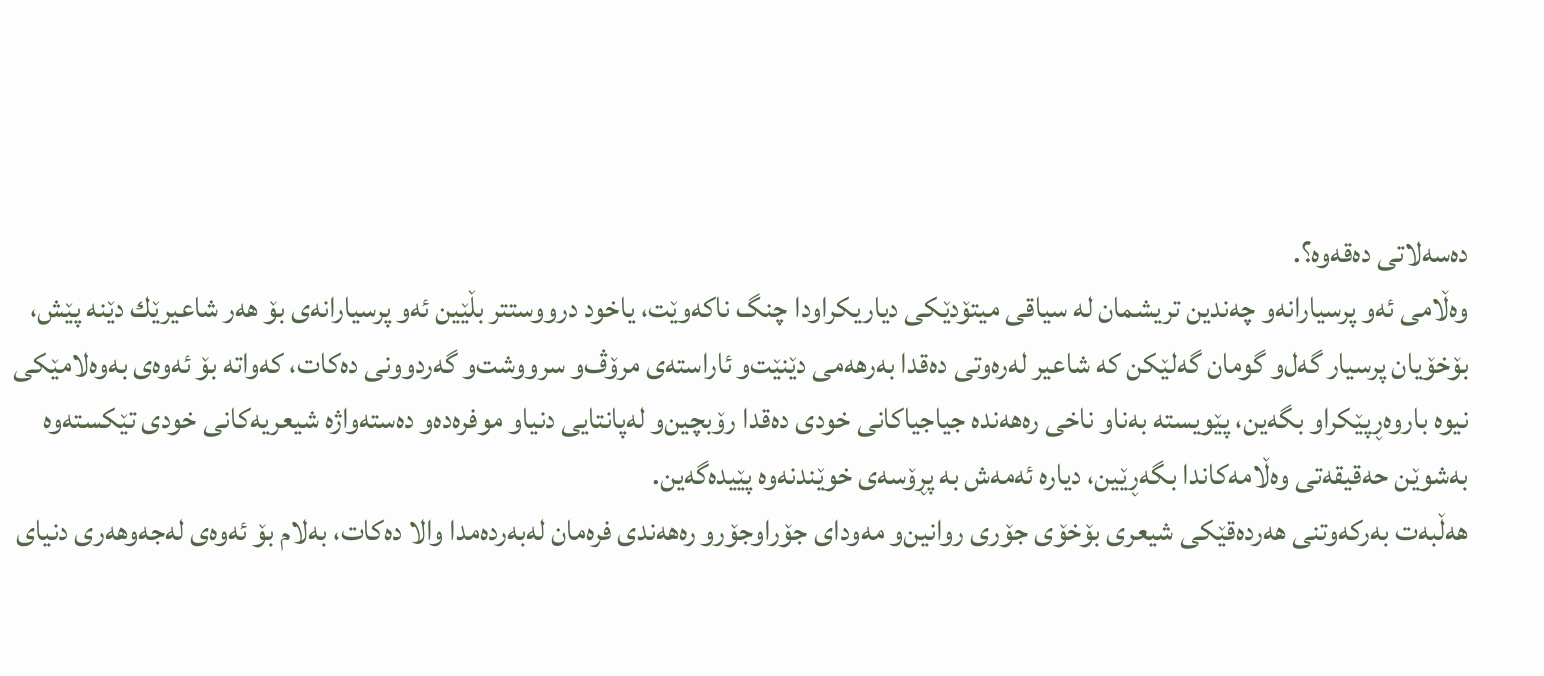ده‌سه‌لاتی ده‌قه‌وه‌؟.
وه‌ڵامی ئه‌و پرسیارانه‌‌و چه‌ندین تریشمان له‌ سیاقی میتۆدێكی دیاریكراودا چنگ ناكه‌وێت، یاخود درووستتر بڵێین ئه‌و پرسیارانه‌ی بۆ هه‌ر شاعیرێك دێنه‌ پێش، بۆخۆیان پرسیار گه‌ل‌و گومان گه‌لێكن كه‌ شاعیر له‌ره‌وتی ده‌قدا به‌رهه‌می دێنێت‌و ئاراسته‌ی مرۆڤ‌و سرووشت‌و گه‌ردوونی ده‌كات، كه‌واته‌ بۆ ئه‌وه‌ی به‌وه‌لامێكی نیوه‌ باروه‌ڕپێكراو بگه‌ین، پێویسته‌ به‌ناو ناخی ره‌هه‌نده‌ جیاجیاكانی خودی ده‌قدا رۆبچین‌و له‌پانتایی دنیا‌و موفره‌ده‌‌و ده‌سته‌واژه‌ شیعریه‌كانی خودی تێكسته‌وه‌ به‌شوێن حه‌قیقه‌تی وه‌ڵامه‌كاندا بگه‌ڕێین، دیاره‌ ئه‌مه‌ش به‌ پڕۆسه‌ی خوێندنه‌وه‌ پێیده‌گه‌ین.
هه‌ڵبه‌ت به‌ركه‌وتنی هه‌رده‌قێكی شیعری بۆخۆی جۆری روانین‌و مه‌ودای جۆراوجۆر‌و ره‌هه‌ندی فره‌مان له‌به‌رده‌مدا والا ده‌كات، به‌لام بۆ ئه‌وه‌ی له‌جه‌وهه‌ری دنیای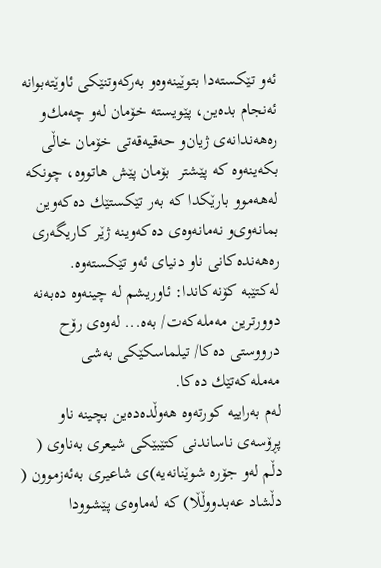ئه‌و تێكسته‌دا بتوێینه‌وه‌‌و به‌ركه‌وتنێكی ئاوێته‌بوانه‌ ئه‌نجام بده‌ین، پێویسته‌ خۆمان له‌و چه‌مك‌و ره‌هه‌ندانه‌ی ژیان‌و حه‌قیه‌قه‌تی خۆمان خاڵی بكه‌ینه‌وه‌ كه‌ پێشتر  بۆمان پێش هاتووه‌، چونكه‌ له‌هه‌موو بارێكدا كه‌ به‌ر تێكستێك ده‌كه‌وین بمانه‌وی‌و نه‌مانه‌وه‌ی ده‌كه‌وینه‌ ژێر كاریگه‌ری ره‌هه‌نده‌كانی ناو دنیای ئه‌و تێكسته‌وه‌.
له‌كتێبه‌ كۆنه‌كاندا: ئاوریشم له‌ چینه‌وه‌ ده‌به‌نه‌ دوورترین مه‌مله‌كه‌ت/ به‌ه... له‌وه‌ی رۆح درووستی ده‌كا/ تیلماسكێكی به‌شی مه‌مله‌كه‌تێك ده‌كا.
له‌م به‌راییه‌ كورته‌وه‌ هه‌وڵده‌ده‌ین بچینه‌ ناو پڕۆسه‌ی ناساندنی كتێبێكی شیعری به‌ناوی ( دڵم له‌و جۆره‌ شوێنانه‌یه‌)ی شاعیری به‌ئه‌زموون ( دڵشاد عه‌بدووڵڵا) كه‌ له‌ماوه‌ی پێشوودا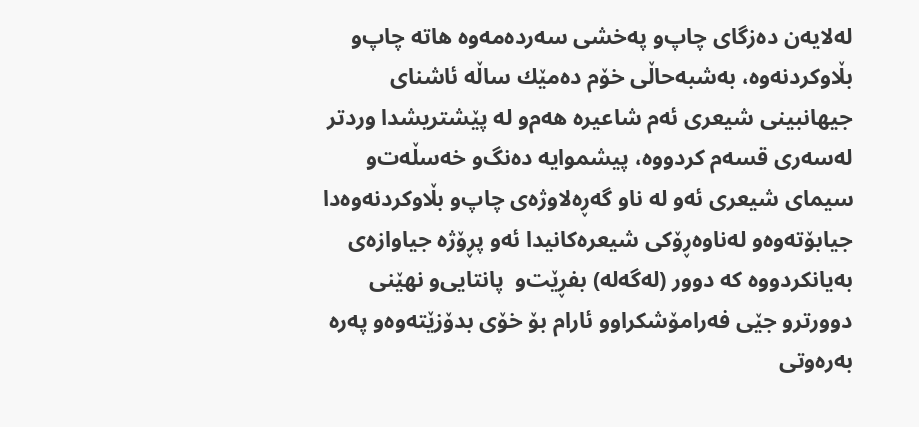له‌لایه‌ن ده‌زگای چاپ‌و په‌خشی سه‌رده‌مه‌وه‌ هاته‌ چاپ‌و بڵاوكردنه‌وه‌، به‌شبه‌حاڵی خۆم ده‌مێك ساڵه‌ ئاشنای جیهانبینی شیعری ئه‌م شاعیره‌ هه‌م‌و له‌ پێشتریشدا وردتر له‌سه‌ری قسه‌م كردووه‌، پیشموایه‌ ده‌نگ‌و خه‌سڵه‌ت‌و سیمای شیعری ئه‌و له‌ ناو گه‌ڕه‌لاوژه‌ی چاپ‌و بڵاوكردنه‌وه‌دا جیابۆته‌وه‌‌و له‌ناوه‌ڕۆكی شیعره‌كانیدا ئه‌و پڕۆژه‌ جیاوازه‌ی به‌یانكردووه‌ كه‌ دوور (له‌گه‌له‌) بفڕێت‌و  پانتایی‌و نهێنی دوورتر‌و جێی فه‌رامۆشكراو‌و ئارام بۆ خۆی بدۆزێته‌وه‌‌و په‌ره‌ به‌ره‌وتی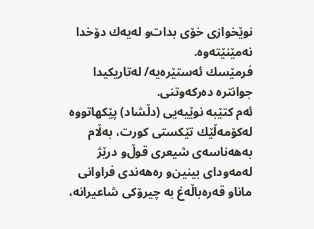نوێخوازی خۆی بدات‌و له‌یه‌ك دۆخدا نه‌مێنێته‌وه‌.
فرمێسك ئه‌ستێره‌یه‌/ له‌تاریكیدا جوانتره‌ ده‌ركه‌وتنی.
ئه‌م كتێبه‌ نوێیه‌یی (دڵشاد) پێكهاتووه‌ له‌كۆمه‌ڵێك تێكستی كورت، به‌ڵام به‌هه‌ناسه‌ی شیعری قوڵ‌و درێژ له‌مه‌ودای بینین‌و ره‌هه‌ندی فراوانی مانا‌و قه‌ره‌باڵه‌غ به‌ چیرۆكی شاعیرانه‌،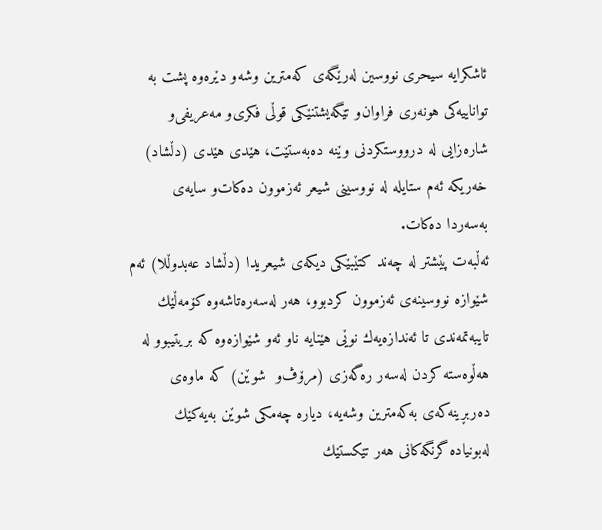ئاشكرایه‌ سیحری نووسین له‌رێگه‌ی كه‌مترین وشه‌‌و دێره‌وه‌ پشت به‌ تواناییه‌كی هونه‌ری فراوان‌و تێگه‌یشتنێكی قوڵی فكری‌و مه‌عریفی‌و شاره‌زایی له‌ درووستكردنی وێنه‌ ده‌به‌ستێت، هێدی هێدی (دڵشاد) خه‌ریكه‌ ئه‌م ستایله‌ له‌ نووسینی شیعر ئه‌زموون ده‌كات‌و سایه‌ی به‌سه‌ردا ده‌كات.
ئه‌ڵبه‌ت پێشتر له‌ چه‌ند كتێبێكی دیكه‌ی شیعریدا (دڵشاد عه‌بدوڵلا) ئه‌م شێوازه‌ نووسینه‌ی ئه‌زموون كردبوو، هه‌ر له‌سه‌ره‌تاشه‌وه‌ كۆمه‌ڵێك تایبه‌تمه‌ندی تا ئه‌ندازه‌یه‌ك نوێی هێنایه‌ ناو ئه‌و شێوازه‌وه‌ كه‌ بریتیبوو له‌ هه‌ڵوه‌سته‌ كردن له‌سه‌ر ره‌گه‌زی (مرۆڤ‌و  شوێن) كه‌ ماوه‌ی ده‌ربڕینه‌كه‌ی به‌كه‌مترین وشه‌یه‌، دیاره‌ چه‌مكی شوێن به‌یه‌كێك له‌بونیاده‌ گرنگه‌كانی هه‌ر تێكستێك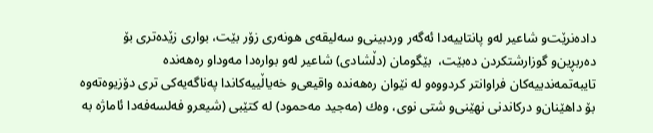داده‌نرێت‌و شاعیر له‌و پانتاییه‌دا ئه‌گه‌ر وردبینی‌و سه‌لیقه‌ی هونه‌ری زۆر بێت، بواری زێده‌تری بۆ ده‌ربڕین‌و گوزارشتكردن ده‌بێت،  بێگومان (دڵشادی) شاعیر له‌و بواره‌دا مه‌وداو ره‌هه‌نده‌ تایبه‌تمه‌ندییه‌كان فراوانتر كردووه‌‌و له‌ نێوان ره‌هه‌نده‌ واقیعی‌و خه‌یاڵییه‌كاندا په‌ناگه‌یه‌كی تری دۆزیوه‌ته‌وه‌ بۆ داهێنان‌و دركاندنی نهێنی‌و شتی نوی، وه‌ك (مه‌جید مه‌حمود) له‌ كتێبی (شیعرو فه‌لسه‌فه‌دا ئاماژه‌ به‌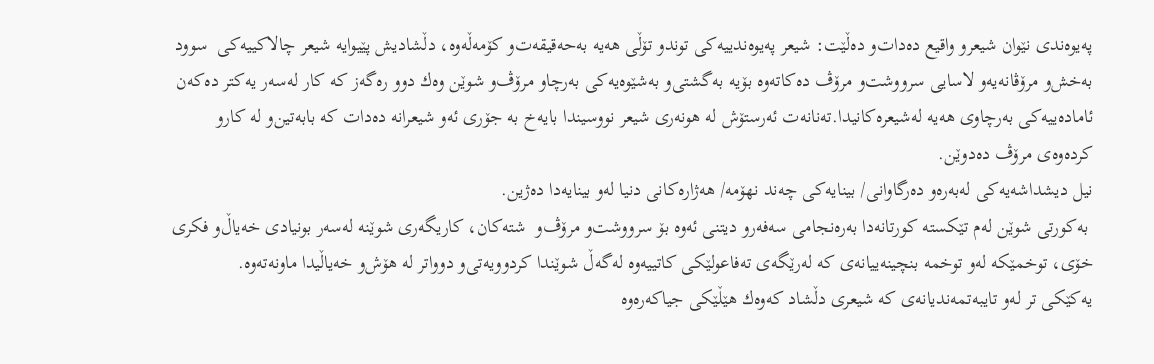په‌یوه‌ندی نێوان شیعرو واقیع ده‌دات‌و ده‌ڵێت: شیعر په‌یوه‌ندییه‌كی توندو تۆڵی هه‌یه‌ به‌حه‌قیقه‌ت‌و كۆمه‌ڵه‌وه‌، دڵشادیش پێیوایه‌ شیعر چالاكییه‌كی  سوود به‌خش‌و مرۆڤانه‌یه‌‌و لاسایی سرووشت‌و مرۆڤ ده‌كاته‌وه‌ بۆیه‌ به‌گشتی‌و به‌شێوه‌یه‌كی به‌رچاو مرۆڤ‌و شوێن وه‌ك دوو ره‌گه‌ز كه‌ كار له‌سه‌ر یه‌كتر ده‌كه‌ن ئاماده‌ییه‌كی به‌رچاوی هه‌یه‌ له‌شیعره‌كانیدا.ته‌نانه‌ت ئه‌رستۆش له‌ هونه‌ری شیعر نووسیندا بایه‌خ به‌ جۆری ئه‌و شیعرانه‌ ده‌دات كه‌ بابه‌تین‌و له‌ كار‌و كرده‌وه‌ی مرۆڤ ده‌دوێن.
نیل دیشداشه‌یه‌كی له‌به‌ره‌‌و ده‌رگاوانی/ بینایه‌كی چه‌ند نهۆمه‌/ هه‌ژاره‌كانی دنیا له‌و بینایه‌دا ده‌ژین.
 به‌كورتی شوێن له‌م تێكسته‌ كورتانه‌دا به‌ره‌نجامی سه‌فه‌ر‌و دیتنی ئه‌وه‌ بۆ سرووشت‌و مرۆڤ‌و  شته‌كان، كاریگه‌ری شوێنه‌ له‌سه‌ر بونیادی خه‌یاڵ‌و فكری خۆی، توخمێكه‌ له‌و توخمه‌ بنچینه‌ییانه‌ی كه‌ له‌رێگه‌ی ته‌فاعولێكی كاتییه‌وه‌ له‌گه‌ڵ شوێندا كردوویه‌تی‌و دوواتر له‌ هۆش‌و خه‌یاڵیدا ماونه‌ته‌وه‌.
یه‌كێكی تر له‌و تایبه‌تمه‌ندیانه‌ی كه‌ شیعری دڵشاد كه‌وه‌ك هێڵێكی جیاكه‌ره‌وه‌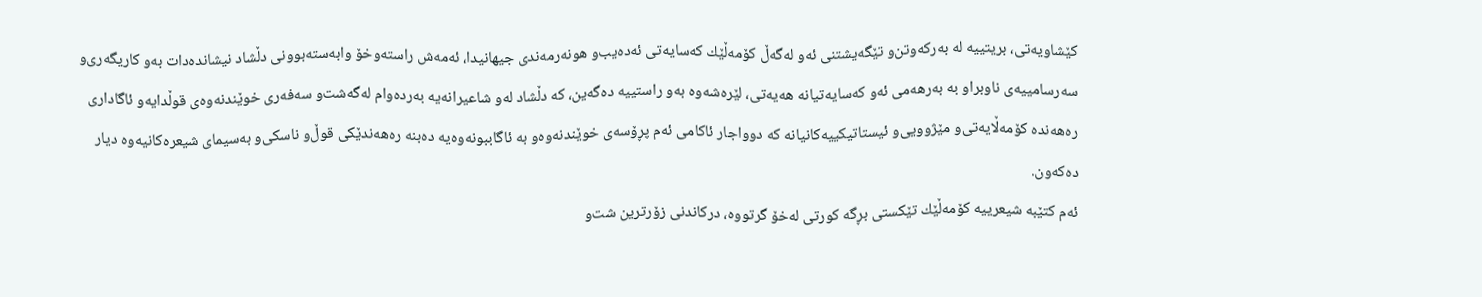كێشاویه‌تی، بریتییه‌ له‌ به‌ركه‌وتن‌و تێگه‌یشتنی ئه‌و له‌گه‌ڵ كۆمه‌ڵێك كه‌سایه‌تی ئه‌ده‌یب‌و هونه‌رمه‌ندی جیهانیدا، ئه‌مه‌ش راسته‌وخۆ وابه‌سته‌بوونی دڵشاد نیشانده‌دات به‌و كاریگه‌ری‌و سه‌رسامییه‌ی ناوبراو به‌ به‌رهه‌می ئه‌و كه‌سایه‌تیانه‌ هه‌یه‌تی، لێره‌شه‌وه‌ به‌و راستییه‌ ده‌گه‌ین، كه‌ دڵشاد له‌و شاعیرانه‌یه‌ به‌رده‌وام له‌گه‌شت‌و سه‌فه‌ری خوێندنه‌وه‌ی قوڵدایه‌‌و ئاگاداری ره‌هه‌نده‌ كۆمه‌ڵایه‌تی‌و مێژوویی‌و ئیستاتیكییه‌كانیانه‌ كه‌ دوواجار ئاكامی ئه‌م پڕۆسه‌ی خوێندنه‌وه‌‌و به‌ ئاگاببونه‌وه‌یه‌ ده‌بنه‌ ره‌هه‌ندێكی قوڵ‌و ناسكی‌و به‌سیمای شیعره‌كانیه‌وه‌ دیار ده‌كه‌ون.
ئه‌م كتێبه‌ شیعرییه‌ كۆمه‌ڵێك تێكستی بڕگه‌ كورتی له‌خۆ گرتووه‌، دركاندنی زۆرترین شت‌و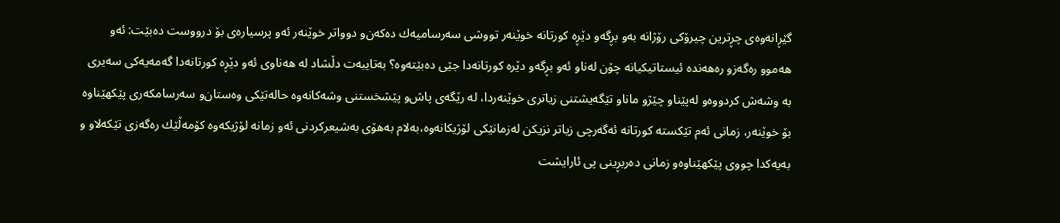گێڕانه‌وه‌ی چڕترین چیرۆكی رۆژانه‌ به‌و بڕگه‌‌و دێڕه‌ كورتانه‌ خوێنه‌ر تووشی سه‌رسامیه‌ك ده‌كه‌ن‌و دوواتر خوێنه‌ر ئه‌و پرسیاره‌ی بۆ درووست ده‌بێت: ئه‌و هه‌موو ره‌گه‌زو ره‌هه‌نده‌ ئیستاتیكیانه‌ چۆن له‌ناو ئه‌و بڕگه‌‌و دێره‌ كورتانه‌دا جێی ده‌بێته‌وه‌؟ به‌تایبه‌ت دڵشاد له‌ هه‌ناوی ئه‌و دێڕه‌ كورتانه‌دا گه‌مه‌یه‌كی سه‌یری به‌ وشه‌ش كردووه‌‌و له‌پێناو چێژ‌و مانا‌و تێگه‌یشتنی زیاتری خوێنه‌ردا، له‌ رێگه‌ی پاش‌و پێشخستنی وشه‌كانه‌وه‌ حاله‌تێكی وه‌ستان‌و سه‌رسامكه‌ری پێكهێناوه‌ بۆ خوێنه‌ر، زمانی ئه‌م تێكسته‌ كورتانه‌ ئه‌گه‌رچی زیاتر نزیكن له‌زمانێكی لۆژیكانه‌وه‌،به‌لام به‌هۆی به‌شیعركردنی ئه‌و زمانه‌ لۆژیكه‌وه‌ كۆمه‌ڵێك ره‌گه‌زی تێكه‌لاو و به‌یه‌كدا چووی پێكهێناوه‌‌و زمانی ده‌ربڕینی پی ئارایشت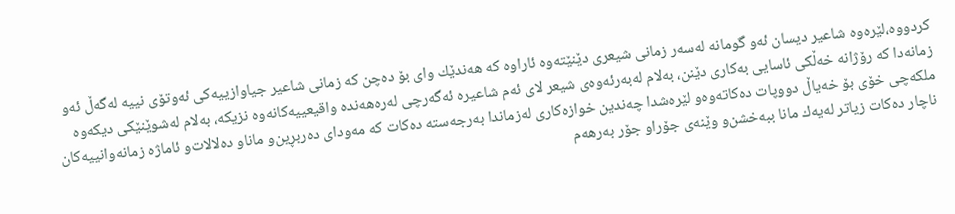كردووه‌،لێره‌وه‌ شاعیر دیسان ئه‌و گومانه‌ له‌سه‌ر زمانی شیعری دێنێته‌وه‌ ئاراوه‌ كه‌ هه‌ندێك وای بۆ ده‌چن كه‌ زمانی شاعیر جیاوازییه‌كی ئه‌وتۆی نییه‌ له‌گه‌ڵ ئه‌و زمانه‌دا كه‌ رۆژانه‌ خه‌ڵكی ئاسایی به‌كاری دێنن، به‌لام له‌به‌رئه‌وه‌ی شیعر لای ئه‌م شاعیره‌ ئه‌گه‌رچی له‌ره‌هه‌نده‌ واقیعییه‌كانه‌وه‌ نزیكه‌، به‌لام له‌شوێنێكی دیكه‌وه‌ ملكه‌چی خۆی بۆ خه‌یاڵ دووپات ده‌كاته‌وه‌‌و لێره‌شدا چه‌ندین خوازه‌كاری له‌زماندا به‌رجه‌سته‌ ده‌كات كه‌ مه‌ودای ده‌ربڕین‌و مانا‌و ده‌لالات‌و ئاماژه‌ زمانه‌وانییه‌كان ناچار ده‌كات زیاتر له‌یه‌ك مانا ببه‌خشن‌و وێنه‌ی جۆرا‌و جۆر به‌رهه‌م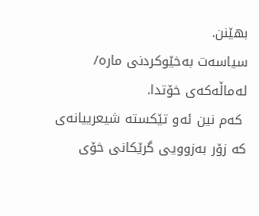بهێنن.
سیاسه‌ت به‌خێوكردنی ماره‌/ له‌ماڵه‌كه‌ی خۆتدا.
 كه‌م نین ئه‌و تێكسته‌ شیعرییانه‌ی  كه‌ زۆر به‌زوویی گرێكانی خۆی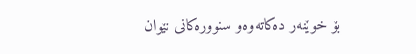بۆ خوێنه‌ر ده‌كاته‌وه‌‌و سنووره‌كانی نێوان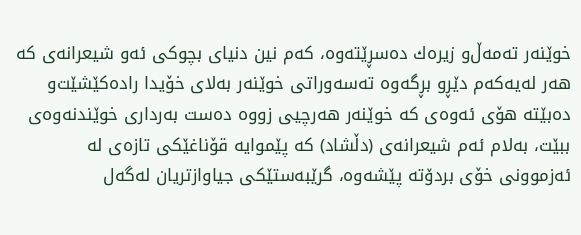خوێنه‌ر ته‌مه‌ڵ‌و زیره‌ك ده‌سڕێته‌وه‌، كه‌م نین دنیای بچوكی ئه‌و شیعرانه‌ی كه‌ هه‌ر له‌یه‌كه‌م دێڕ‌و بڕگه‌وه‌ ته‌سه‌وراتی خوێنه‌ر به‌لای خۆیدا راده‌كێشێت‌و ده‌بێته‌ هۆی ئه‌وه‌ی كه‌ خوێنه‌ر هه‌رچیی زووه‌ ده‌ست به‌رداری خوێندنه‌وه‌ی ببێت، به‌لام ئه‌م شیعرانه‌ی (دڵشاد) كه‌ پێموایه‌ قۆناغێكی تازه‌ی له‌ ئه‌زموونی خۆی بردۆته‌ پێشه‌وه‌، گرێبه‌ستێكی جیاوازتریان له‌گه‌ل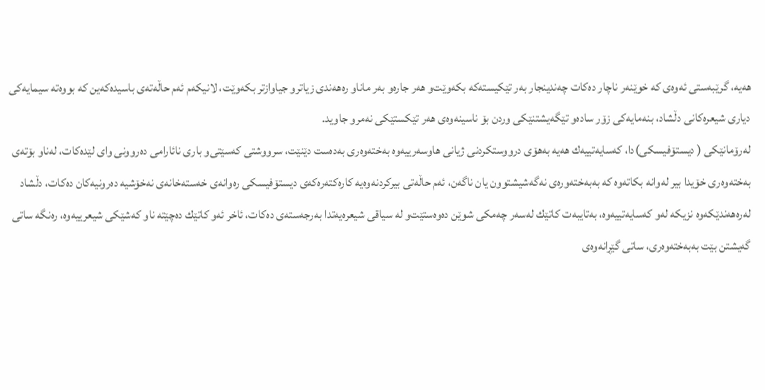هه‌یه‌، گرێبه‌ستی ئه‌وه‌ی كه‌ خوێنه‌ر ناچار ده‌كات چه‌ندینجار به‌ر تێكیسته‌كه‌ بكه‌وێت‌و هه‌ر جاره‌و به‌ر مانا‌و ره‌هه‌ندی زیاتر‌و جیاوازتر بكه‌وێت، لانیكه‌م ئه‌م حاڵه‌ته‌ی باسیده‌كه‌ین كه‌ بووه‌ته‌ سیمایه‌كی دیاری شیعره‌كانی دڵشاد، بنه‌مایه‌كی زۆر ساده‌‌و تێگه‌یشتنێكی وردن بۆ ناسینه‌وه‌ی هه‌ر تێكستێكی نه‌مرو جاوید.
له‌رۆمانێكی ( دیستۆفیسكی)دا، كه‌سایه‌تییه‌ك هه‌یه‌ به‌هۆی درووستكردنی ژیانی هاوسه‌رییه‌وه‌ به‌خته‌وه‌ری به‌ده‌ست دێنێت، سرووشتی كه‌سێتی‌و باری نائارامی ده‌روونی وای لێده‌كات، له‌ناو بۆته‌ی به‌خته‌وه‌ری خۆیدا بیر له‌وانه‌ بكاته‌وه‌ كه‌ به‌به‌خته‌وره‌ی نه‌گه‌شیشتوون یان ناگه‌ن، ئه‌م حاڵه‌تی بیركردنه‌وه‌یه‌ كاره‌كته‌ره‌كه‌ی دیستۆفیسكی ره‌وانه‌ی خه‌سته‌خانه‌ی نه‌خۆشیه‌ ده‌رونیه‌كان ده‌كات، دڵشاد له‌ره‌هه‌ندێكه‌وه‌ نزیكه‌ له‌و كه‌سایه‌تییه‌وه‌، به‌تایبه‌ت كاتێك له‌سه‌ر چه‌مكی شوێن ده‌وه‌ستێت‌و له‌ سیاقی شیعره‌یه‌تدا به‌رجه‌سته‌ی ده‌كات، ئاخر ئه‌و كاتێك ده‌چێته‌ ناو كه‌شێكی شیعرییه‌وه‌، ره‌نگه‌ ساتی گه‌یشتن بێت به‌به‌خته‌وه‌ری، ساتی گێڕانه‌وه‌ی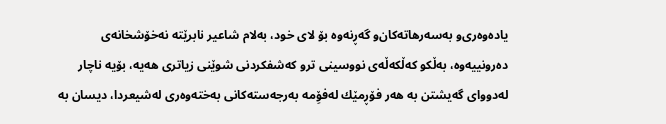یاده‌وه‌ری‌و به‌سه‌رهاته‌كان‌و گه‌ڕنه‌وه‌ بۆ لای خود، به‌لام شاعیر نابرێته‌ نه‌خۆشخانه‌ی ده‌رونییه‌وه‌، به‌ڵكو كه‌ڵكه‌ڵه‌ی نووسینی ترو كه‌شفكردنی شوێنی زیاتری هه‌یه‌، بۆیه‌ ناچار له‌دووای گه‌یشتن به‌ هه‌ر فۆڕمێك له‌فۆِمه‌ به‌رجه‌سته‌كانی به‌خته‌وه‌ری له‌شیعردا، دیسان به‌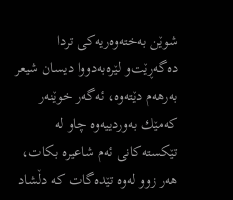شوێن به‌خته‌وه‌ریه‌كی تردا ده‌گه‌ڕێت‌و لێره‌به‌دووا دیسان شیعر به‌رهه‌م دێته‌وه‌، ئه‌گه‌ر خوێنه‌ر كه‌مێك به‌وردییه‌وه‌ چاو له‌ تێكسته‌كانی ئه‌م شاعیره‌ بكات، هه‌ر زوو له‌وه‌ تێده‌گات كه‌ دڵشاد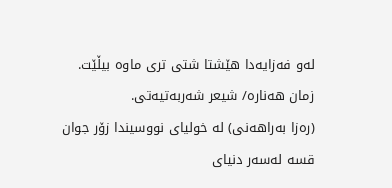له‌و فه‌زایه‌دا هێشتا شتی تری ماوه‌ بیڵێت.
زمان هه‌ناره‌/ شیعر شه‌ربه‌تیه‌تی.
(ره‌زا به‌راهه‌نی) له‌ خولیای نووسیندا زۆر جوان قسه‌ له‌سه‌ر دنیای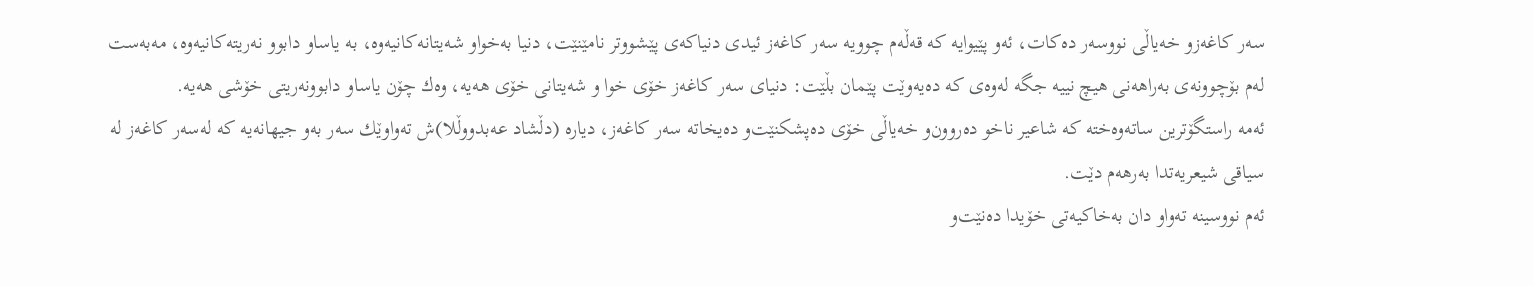سه‌ر كاغه‌ز‌و خه‌یاڵی نووسه‌ر ده‌كات، ئه‌و پێیوایه‌ كه‌ قه‌ڵه‌م چوویه‌ سه‌ر كاغه‌ز ئیدی دنیاكه‌ی پێشووتر نامێنێت، دنیا به‌خوا‌و شه‌یتانه‌كانیه‌وه‌، به‌ یاسا‌و دابوو نه‌ریته‌كانیه‌وه‌، مه‌به‌ست له‌م بۆچوونه‌ی به‌راهه‌نی هیچ نییه‌ جگه‌ له‌وه‌ی كه‌ ده‌یه‌وێت پێمان بڵێت: دنیای سه‌ر كاغه‌ز خۆی خوا ‌و شه‌یتانی خۆی هه‌یه‌، وه‌ك چۆن یاسا‌و دابوونه‌ریتی خۆشی هه‌یه‌.
ئه‌مه‌ راستگۆترین ساته‌وه‌خته‌ كه‌ شاعیر ناخو ده‌روون‌و خه‌یاڵی خۆی ده‌پشكنێت‌و ده‌یخاته‌ سه‌ر كاغه‌ز، دیاره‌ (دڵشاد عه‌بدووڵلا)ش ته‌واوێك سه‌ر به‌و جیهانه‌یه‌ كه‌ له‌سه‌ر كاغه‌ز له‌ سیاقی شیعریه‌تدا به‌رهه‌م دێت.
ئه‌م نووسینه‌ ته‌واو دان به‌خاكیه‌تی خۆیدا ده‌نێت‌و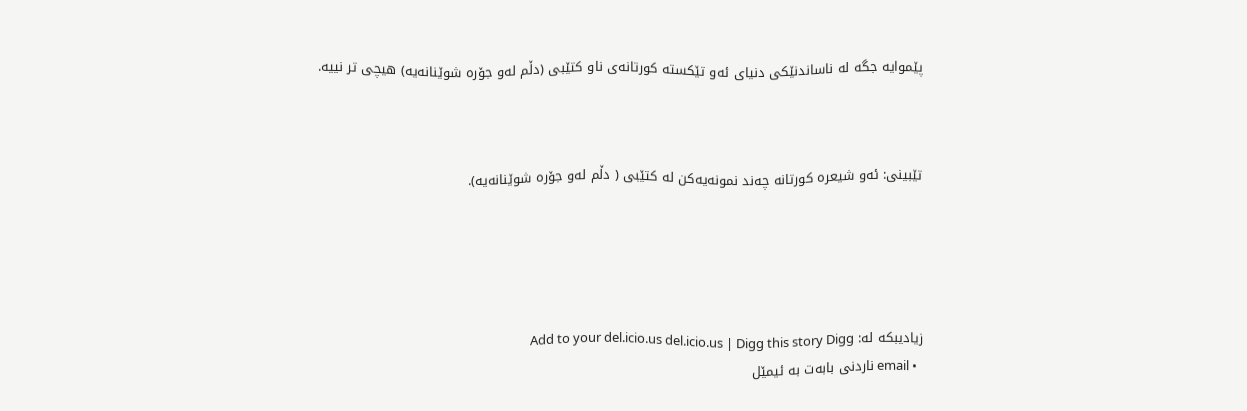پێموایه‌ جگه‌ له‌ ناساندنێكی دنیای ئه‌و تێكسته‌ كورتانه‌ی ناو كتێبی (دڵم له‌و جۆره‌ شوێنانه‌یه‌) هیچی تر نییه‌.



تێبینی: ئه‌و شیعره‌ كورتانه‌ چه‌ند نمونه‌یه‌كن له‌ كتێبی ( دڵم له‌و جۆره‌ شوێنانه‌یه‌).





زیادیبکه له: Add to your del.icio.us del.icio.us | Digg this story Digg
  • email ناردنی بابه‌ت به‌ ئیمێل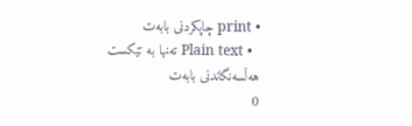• print چاپكردنی بابه‌ت
  • Plain text ته‌نها به تێکست
هه‌ڵسه‌نگاندنی بابه‌ت
0